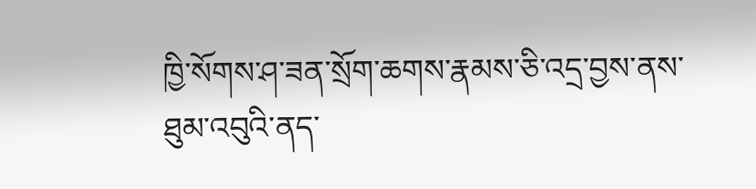ཁྱི་སོགས་ཤ་ཟན་སྲོག་ཆགས་རྣམས་ཅི་འདྲ་བྱས་ནས་ཐུམ་འབུའི་ནད་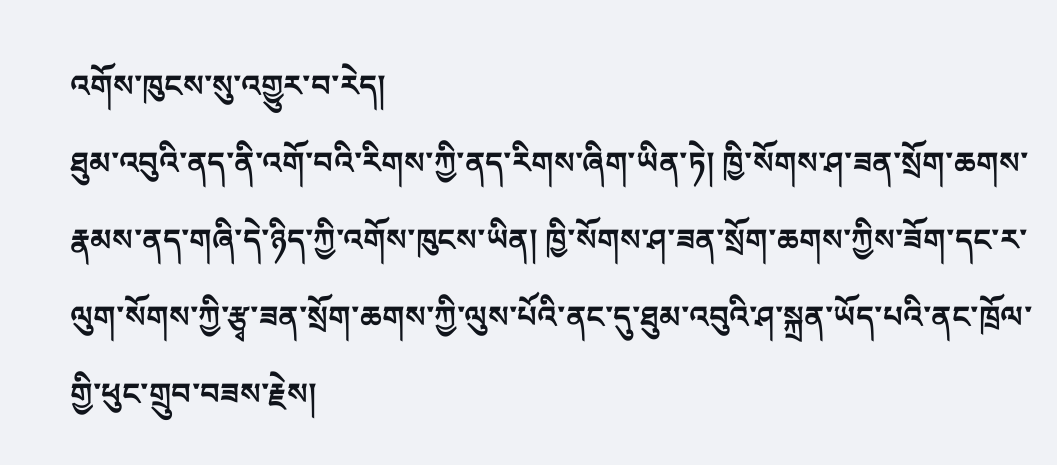འགོས་ཁུངས་སུ་འགྱུར་བ་རེད།
ཐུམ་འབུའི་ནད་ནི་འགོ་བའི་རིགས་ཀྱི་ནད་རིགས་ཞིག་ཡིན་ཏེ། ཁྱི་སོགས་ཤ་ཟན་སྲོག་ཆགས་རྣམས་ནད་གཞི་དེ་ཉིད་ཀྱི་འགོས་ཁུངས་ཡིན། ཁྱི་སོགས་ཤ་ཟན་སྲོག་ཆགས་ཀྱིས་ཟོག་དང་ར་ལུག་སོགས་ཀྱི་རྩྭ་ཟན་སྲོག་ཆགས་ཀྱི་ལུས་པོའི་ནང་དུ་ཐུམ་འབུའི་ཤ་སྐྲན་ཡོད་པའི་ནང་ཁྲོལ་གྱི་ཕུང་གྲུབ་བཟས་རྗེས།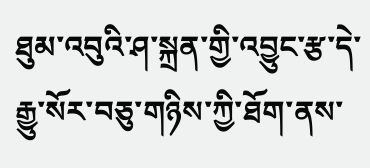ཐུམ་འབུའི་ཤ་སྐྲན་གྱི་འབྱུང་རྩ་དེ་རྒྱུ་སོར་བཅུ་གཉིས་ཀྱི་ཐོག་ནས་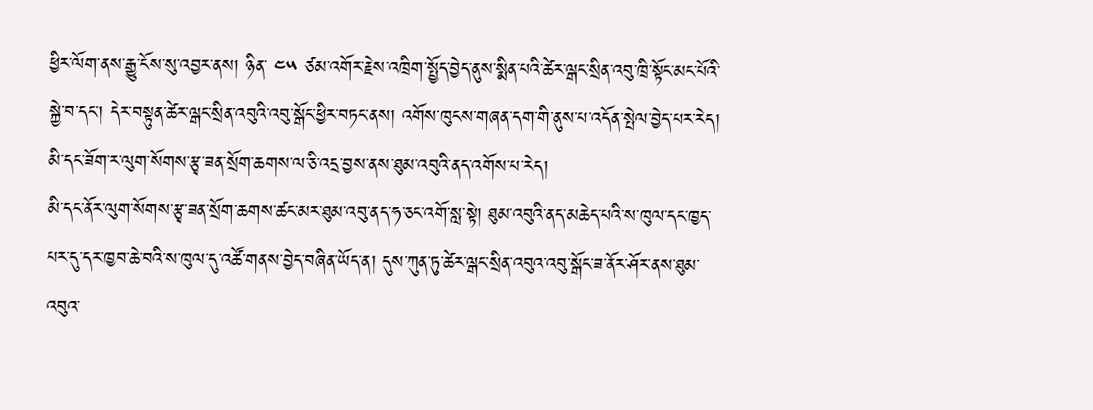ཕྱིར་ལོག་ནས་རྒྱུ་ངོས་སུ་འབྱར་ནས། ཉིན་ ༤༥ ཙམ་འགོར་རྗེས་འཁྲིག་སྤྱོད་བྱེད་ནུས་སྨིན་པའི་ཚེར་ལྒང་སྲིན་འབུ་ཁྲི་སྟོང་མང་པོའི་སྐྱེ་བ་དང་། དེར་བསྟུན་ཚེར་ལྒང་སྲིན་འབུའི་འབུ་སྒོང་ཕྱིར་བཏང་ནས། འགོས་ཁུངས་གཞན་དག་གི་ནུས་པ་འདོན་སྤེལ་བྱེད་པར་རེད།
མི་དང་ཟོག་ར་ལུག་སོགས་རྩྭ་ཟན་སྲོག་ཆགས་ལ་ཅི་འདྲ་བྱས་ནས་ཐུམ་འབུའི་ནད་འགོས་པ་རེད།
མི་དང་ནོར་ལུག་སོགས་རྩྭ་ཟན་སྲོག་ཆགས་ཚང་མར་ཐུམ་འབུ་ནད་ཧ་ཅང་འགོ་སླ་སྟེ། ཐུམ་འབུའི་ནད་མཆེད་པའི་ས་ཁུལ་དང་ཁྱད་པར་དུ་དར་ཁྱབ་ཆེ་བའི་ས་ཁུལ་དུ་འཚོ་གནས་བྱེད་བཞིན་ཡོད་ན། དུས་ཀུན་ཏུ་ཚེར་ལྒང་སྲིན་འབུའ་འབུ་སྒོང་ཟ་ནོར་ཤོར་ནས་ཐུམ་འབུའ་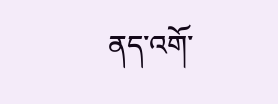ནད་འགོ་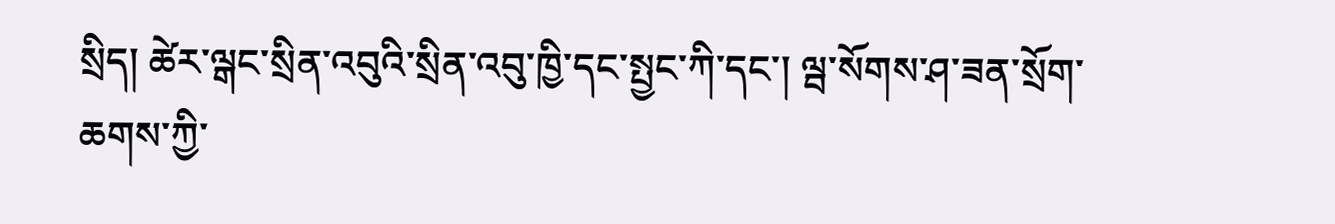སྲིད། ཚེར་ལྒང་སྲིན་འབུའི་སྲིན་འབུ་ཁྱི་དང་སྤྱང་ཀི་དང་། ལྦ་སོགས་ཤ་ཟན་སྲོག་ཆགས་ཀྱི་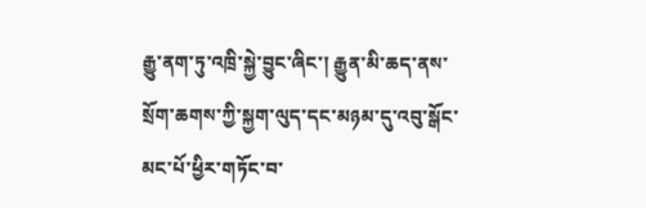རྒྱུ་ནག་ཏུ་འཁྲི་སྐྱེ་བྱུང་ཞིང་། རྒྱུན་མི་ཆད་ནས་སྲོག་ཆགས་ཀྱི་སྐྱག་ལུད་དང་མཉམ་དུ་འབུ་སྒོང་མང་པོ་ཕྱིར་གཏོང་བ་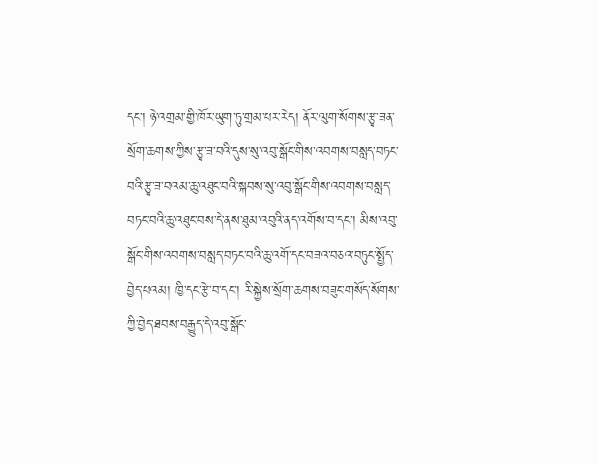དང་། ཉེ་འགྲམ་གྱི་ཁོར་ཡུག་ཏུ་གྲམ་པར་རེད། ནོར་ལུག་སོགས་རྩྭ་ཟན་སྲོག་ཆགས་ཀྱིས་རྩྭ་ཟ་བའི་དུས་སུ་འབུ་སྒོང་གིས་འབགས་བསླད་བཏང་བའི་རྩྭ་ཟ་བའམ་ཆུ་འཐུང་བའི་སྐབས་སུ་འབུ་སྒོང་གིས་འབགས་བསླད་བཏང་བའི་ཆུ་འཐུང་བས་དེ་ནས་ཐུམ་འབུའི་ནད་འགོས་བ་དང་། མིས་འབུ་སྒོང་གིས་འབགས་བསླད་བཏང་བའི་ཆུ་འགོ་དང་བཟའ་བཅའ་བཏུང་སྤྱོད་བྱེད་པའམ། ཁྱི་དང་རྩེ་བ་དང་། རི་སྐྱེས་སྲོག་ཆགས་བཟུང་གསོད་སོགས་ཀྱི་བྱེད་ཐབས་བརྒྱུད་དེ་འབུ་སྒོང་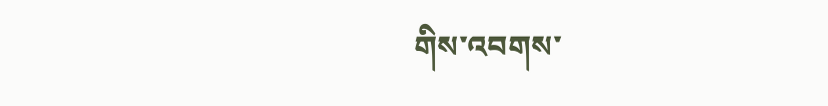གིས་འབགས་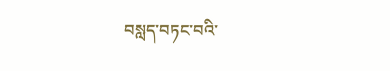བསླད་བཏང་བའི་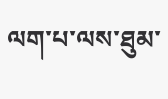ལག་པ་ལས་ཐུམ་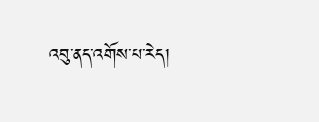འབུ་ནད་འགོས་པ་རེད།